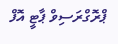ޕްރޮގްރަސިވް ޕާޓީ އޮފް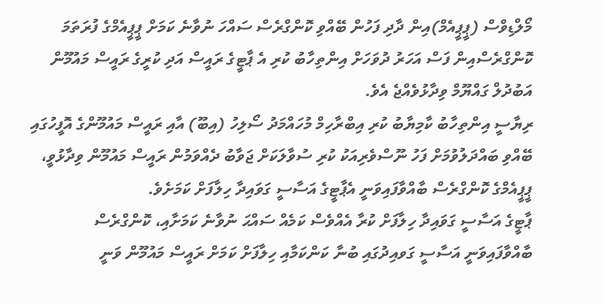މޯލްޑިވްސް (ޕީޕީއެމް)އިން ދާދި ފަހުން ބޭއްވި ކޮންގްރެސް ސައްހަ ނުވާނެ ކަމަށް ޕީޕީއެމްގެ ފުރަތަމަ ކޮންގްރެސްއިން ފަސް އަހަރު ދުވަހަށް އިންތިހާބު ކުރި އެ ޕާޓީގެ ރައީސް އަދި ކުރީގެ ރައީސް މައުމޫން އަބުދުލް ގައްޔޫމް ވިދާޅުވެއްޖެ އެވެ.
ރިޔާސީ އިންތިހާބު ކާމިޔާބު ކުރި އިބްރާހިމް މުހައްމަދު ސޯލިހު (އިބޫ) އާއި ރައީސް މައުމޫންގެ އޮފީހުގައި ބޭއްވި ބައްދަލުވުމަށް ފަހު ނޫސްވެރިއަކު ކުރި ސުވާލަކަށް ޖަވާބު ދެއްވަމުން ރައީސް މައުމޫން ވިދާޅުވީ، ޕީޕީއެމްގެ ކޮންގްރެސް ބާއްވާފައިވަނީ އެޕާޓީގެ އަސާސީ ގަވައިދާ ހިލާފަށް ކަމަށެވެ.
ޕާޓީގެ އަސާސީ ގަވައިދާ ހިލާފަށް ކުރާ އެއްވެސް ކަމެއް ސައްޙަ ނުވާނެ ކަމަށާއި، ކޮންގްރެސް ބާއްވާފައިވަނީ އަސާސީ ގަވއިދުގައި ބުނާ ކަންކަމާއި ހިލާފަށް ކަމަށް ރައީސް މައުމޫން ވަނީ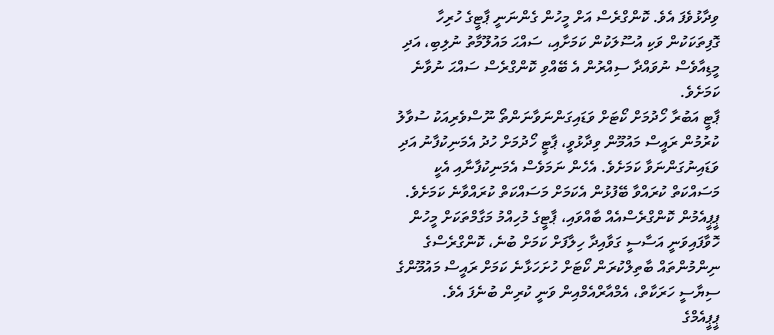ވިދާޅުވެފަ އެވެ. ކޮންގްރެސް އަށް މީހުން ގެންނަނީ ޕާޓީގެ ހުރިހާ ގޮފިތަކަކުން ވަކި އުސޫލަކުން ކަމަށާއި، ސައްޙަ މައުލޫމާތު ނުލިބި، އަދި މީޑިއާވެސް ނުވައްދާ ސިއްރުން އެ ބޭއްވި ކޮންގްރެސް ސައްޙަ ނުވާނެ ކަމަށެވެ.
ޕާޓީ އަބުރާ ހޯދުމަށް ކޯޓަށް ވަޑައިގަންނަވާނަންތޯ ނޫސްވެރިއަކު ސުވާލު ކުރުމުން ރައީސް މައުމޫން ވިދާޅުވީ، ޕާޓީ ހޯދުމަށް ހުދު އެމަނިކުފާނު އަދި ވަޑައިނުގަންނަވާ ކަމަށެވެ. އެހެން ނަމަވެސް އެމަނިކުފާނާއި އެކީ މަސައްކަތް ކުރައްވާ ބޭފުޅުން އެކަމަށް މަސައްކަތް ކުރައްވާނެ ކަމަށެވެ.
ޕީޕީއެމުން ކޮންގްރެސްއެއް ބާއްވައި، ޕާޓީގެ މުހިއްމު މަގާމްތަކަށް މީހުން ހޮވާފައިވަނީ އަސާސީ ގަވާއިދާ ހިލާފަށް ކަމަށް ބުނެ، ކޮންގްރެސްގެ ނިންމުންތައް ބާތިލްކުރަން ކޯޓަށް ހުށަހަޅާނެ ކަމަށް ރައީސް މައުމޫންގެ ސިޔާސީ ހަރަކާތް، އެމްއާރްއެމްއިން ވަނީ ކުރިން ބުނެފަ އެވެ.
ޕީޕީއެމްގެ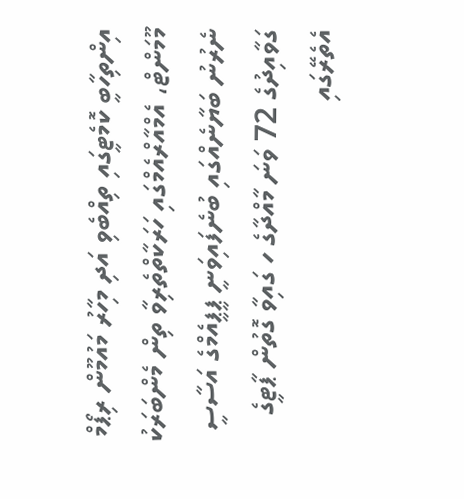އިންތިހާބީ ކޮމެޓީގައި ތިއްބެވި އަދި މިހާރު މައުމޫން ރިޕޯމް މޫމަންޓް، އެމްއާރްއެމްގައި ހަރަކާތްތެރިވާ ތިން މެންބަރަކު ނެރުނު ބަޔާނެއްގައި ބުނެފައިވަނީ ޕީޕީއެމްގެ އަސާސީ ގަވާއިދުގެ 72 ވަނަ މާއްދާގެ ހ ގައިވާ ގޮތުން ޕާޓީގެ އެތެރޭގައި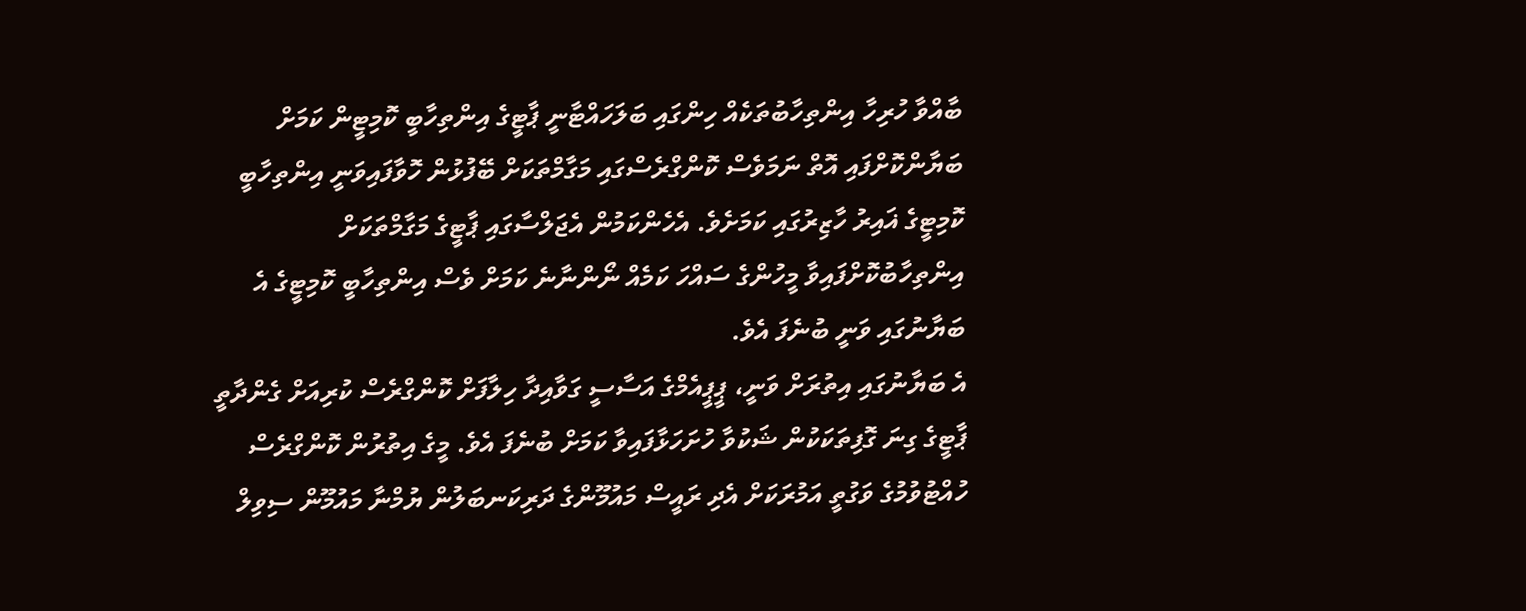ބާއްވާ ހުރިހާ އިންތިހާބުތަކެއް ހިންގައި ބަލަހައްޓާނީ ޕާޓީގެ އިންތިހާބީ ކޮމިޓީން ކަމަށް ބަޔާންކޮށްފައި އޮތް ނަމަވެސް ކޮންގްރެސްގައި މަގާމްތަކަށް ބޭފުޅުން ހޮވާފައިވަނީ އިންތިހާބީ ކޮމިޓީގެ ޣައިރު ހާޒިރުގައި ކަމަށެވެ. އެހެންކަމުން އެޖަލްސާގައި ޕާޓީގެ މަގާމްތަކަށް އިންތިހާބުކޮށްފައިވާ މީހުންގެ ސައްހަ ކަމެއް ނޯންނާނެ ކަމަށް ވެސް އިންތިހާބީ ކޮމިޓީގެ އެ ބަޔާނުގައި ވަނީ ބުނެފަ އެވެ.
އެ ބަޔާނުގައި އިތުރަށް ވަނީ، ޕީޕީއެމްގެ އަސާސީ ގަވާއިދާ ހިލާފަށް ކޮންގްރެސް ކުރިއަށް ގެންދާތީ ޕާޓީގެ ގިނަ ގޮފިތަކަކުން ޝަކުވާ ހުށަހަޅާފައިވާ ކަމަށް ބުނެފަ އެވެ. މީގެ އިތުރުން ކޮންގްރެސް ހުއްޓުވުމުގެ ވަގުތީ އަމުރަކަށް އެދި ރައީސް މައުމޫންގެ ދަރިކަނބަލުން ޔުމްނާ މައުމޫން ސިވިލް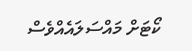ކޯޓަށް މައްސަލައެއްވެސް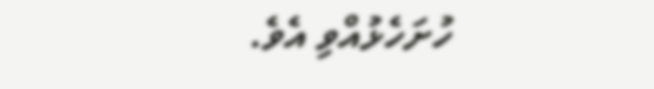ހުށަހެޅުއްވި އެވެ.